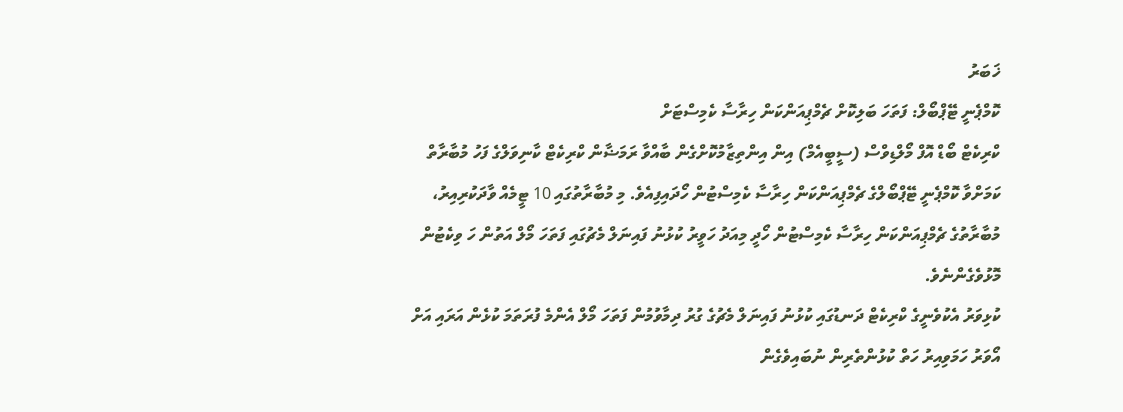ޚަބަރު
ކޮމްޕެނީ ޓޭޕްބޯލް: ފަތަހަ ބަލިކޮށް ޗެމްޕިއަންކަން ހިރާސާ ކެމިސްޓަށް
ކްރިކެޓް ބޯޑް އޮފް މޯލްޑިވްސް (ސީބީއެމް) އިން އިންތިޒާމުކޮށްގެން ބާއްވާ ރަމަޟާން ކްރިކެޓް ކާނިވަލްގެ ފަހު މުބާރާތް ކަމަށްވާ ކޮމްޕެނީ ޓޭޕްބޯލްގެ ޗެމްޕިއަންކަން ހިރާސާ ކެމިސްޓުން ހޯދައިފިއެވެ. މި މުބާރާތުގައި 10 ޓީމެއް ވާދަކުރިއިރު، މުބާރާތުގެ ޗެމްޕިއަންކަން ހިރާސާ ކެމިސްޓުން ހޯދީ މިއަދު ހަވީރު ކުޅުނު ފައިނަލް މެޗުގައި ފަތަހަ މޯލް އަތުން ހަ ވިކެޓުން މޮޅުވެގެންނެވެ.
ކުޅިވަރު އެކުވެނީގެ ކްރިކެޓް ދަނޑުގައި ކުޅުނު ފައިނަލް މެޗުގެ ގުރު ދިމާވުމުން ފަތަހަ މޯލް އެންމެ ފުރަތަމަ ކުޅެން އަރައި އަށް އޯވަރު ހަމަވިއިރު ހަތް ކުޅުންތެރިން ނުބައިވެގެން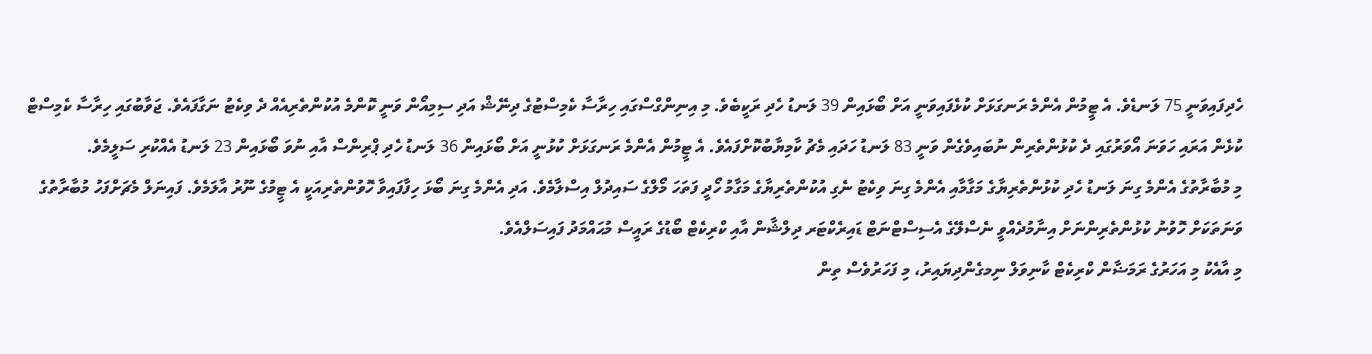ހެދިފައިވަނީ 75 ލަނޑެވެ. އެ ޓީމުން އެންމެ ރަނގަޅަށް ކުޅެފައިވަނީ އަށް ބޯޅައިން 39 ލަނޑު ހެދި ރަކީބެވެ. މި އިނިންގްސްގައި ހިރާސާ ކެމިސްޓުގެ ދިނޭޝް އަދި ސިމިއޯން ވަނީ ކޮންމެ އުކުންތެރިއެއް ދެ ވިކެޓު ނަގާފައެވެ. ޖަވާބުގައި ހިރާސާ ކެމިސްޓް ކުޅެން އަރައި ހަވަނަ އޯވަރުގައި ދެ ކުޅުންތެރިން ނުބައިވެގެން ވަނީ 83 ލަނޑު ހަދައި މެޗު ކާމިޔާބުކޮށްފައެވެ. އެ ޓީމުން އެންމެ ރަނގަޅަށް ކުޅުނީ އަށް ބޯޅައިން 36 ލަނޑު ހެދި ޕްރިންސް އާއި ނުވަ ބޯޅައިން 23 ލަނޑު އެއްކުރި ސަލީމެވެ.
މި މުބާރާތުގެ އެންމެ ގިނަ ލަނޑު ހެދި ކުޅުންތެރިޔާގެ މަގާމާއި އެންމެ ގިނަ ވިކެޓު ނެގި އުކުންތެރިޔާގެ މަގާމު ހޯދީ ފަތަހަ މޯލްގެ ސައިދުލް އިސްލާމެވެ. އަދި އެންމެ ގިނަ ބޯޅަ ހިފާފައިވާ ހޮވުންތެރިއަކީ އެ ޓީމުގެ ނޫރު އާލަމެވެ. ފައިނަލް މެޗަށްފަހު މުބާރާތުގެ ވަނަތަކަށް ހޮވުނު ކުޅުންތެރިންނަށް އިނާމުދެއްވީ ނެސްލޭގެ އެސިސްޓްނަޓް ޑައިރެކްޓަރ ދިލްޝާން އާއި ކްރިކެޓް ބޯޑުގެ ރައީސް މުޙައްމަދު ފައިސަލްއެވެ.
މި އާއެކު މި އަހަރުގެ ރަމަޟާން ކްރިކެޓް ކާނިވަލް ނިމގެންދިޔައިރު، މި ފަހަރުވެސް ތިން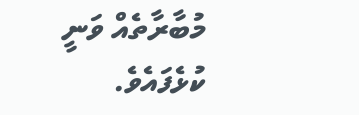މުބާރާތެއް ވަނީ ކުޅެފައެވެ.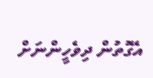އެގޮތުން ދިވެހީންނަށް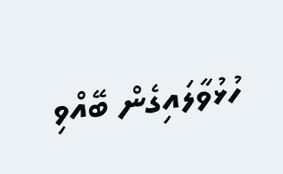ހުޅުވާލައިގެން ބޭއްވި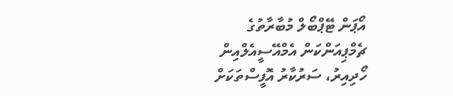އޯޕަން ޓޭޕްބޯލް މުބާރާތުގެ ޗެމްޕިއަންކަން އެމްއޭސީއެލްއިން ހޯދިއިރު، ސަރުކާރު އޮފީސްތަކަށް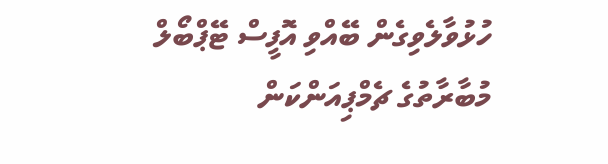ހުޅުވާލެވިގެން ބޭއްވި އޮފީސް ޓޭޕްބޯލް މުބާރާތުގެ ޗެމްޕިއަންކަން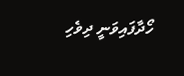ހޯދާފައިވަނީ ދިވެހި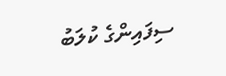ސިފައިންގެ ކުލަބު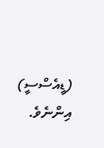(ޑީއެސްސީ) އިންނެވެ.